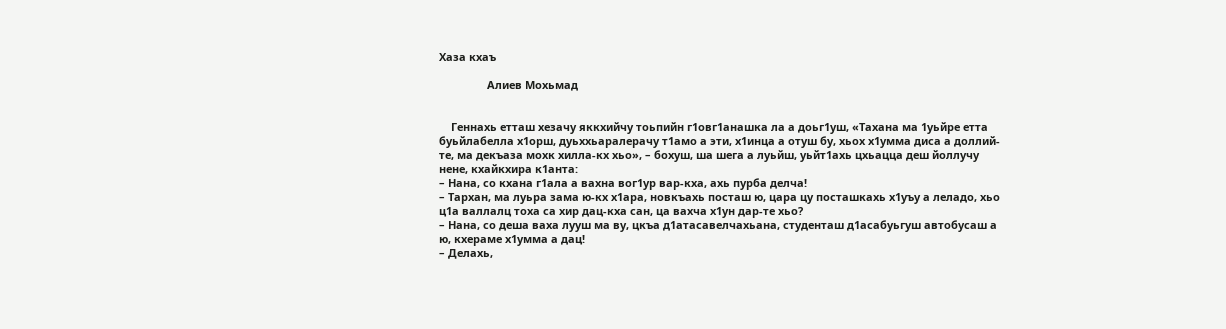Хаза кхаъ

                Алиев Мохьмад


    Геннахь етташ хезачу яккхийчу тоьпийн г1овг1анашка ла а доьг1уш, «Тахана ма 1уьйре етта буьйлабелла х1орш, дуьххьаралерачу т1амо а эти, х1инца а отуш бу, хьох х1умма диса а доллий-те, ма декъаза мохк хилла-кх хьо», – бохуш, ша шега а луьйш, уьйт1ахь цхьацца деш йоллучу нене, кхайкхира к1анта:
– Нана, со кхана г1ала а вахна вог1ур вар-кха, ахь пурба делча!
– Тархан, ма луьра зама ю-кх х1ара, новкъахь посташ ю, цара цу посташкахь х1уъу а леладо, хьо ц1а валлалц тоха са хир дац-кха сан, ца вахча х1ун дар-те хьо?
– Нана, со деша ваха лууш ма ву, цкъа д1атасавелчахьана, студенташ д1асабуьгуш автобусаш а ю, кхераме х1умма а дац!
– Делахь,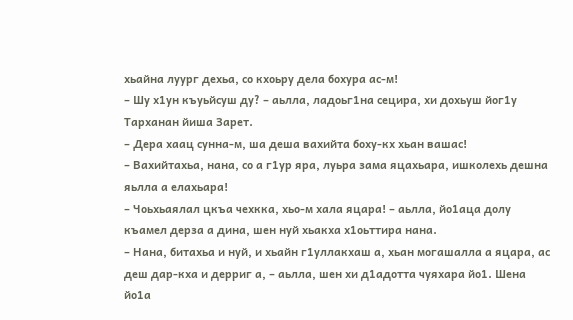хьайна луург дехьа, со кхоьру дела бохура ас-м!
– Шу х1ун къуьйсуш ду? – аьлла, ладоьг1на сецира, хи дохьуш йог1у Тарханан йиша Зарет.
– Дера хаац сунна-м, ша деша вахийта боху-кх хьан вашас!
– Вахийтахьа, нана, со а г1ур яра, луьра зама яцахьара, ишколехь дешна яьлла а елахьара!
– Чоьхьаялал цкъа чехкка, хьо-м хала яцара! – аьлла, йо1аца долу къамел дерза а дина, шен нуй хьакха х1оьттира нана.
– Нана, битахьа и нуй, и хьайн г1уллакхаш а, хьан могашалла а яцара, ас деш дар-кха и дерриг а, – аьлла, шен хи д1адотта чуяхара йо1. Шена йо1а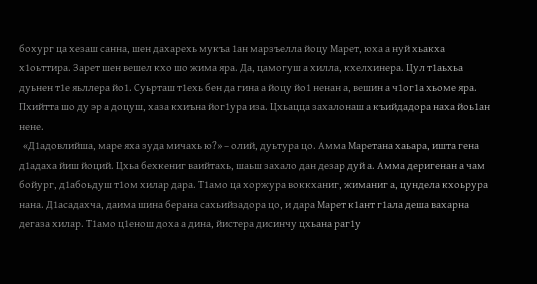бохург ца хезаш санна, шен дахарехь мукъа 1ан марзъелла йоцу Марет, юха а нуй хьакха х1оьттира. Зарет шен вешел кхо шо жима яра. Да, цамогуш а хилла, кхелхинера. Цул т1аьхьа дуьнен т1е яьллера йо1. Суьрташ т1ехь бен да гина а йоцу йо1 ненан а, вешин а ч1ог1а хьоме яра. Пхийтта шо ду эр а доцуш, хаза кхиъна йог1ура иза. Цхьацца захалонаш а къийдадора наха йоь1ан нене.
  «Д1адовлийша, маре яха зуда мичахь ю?» – олий, дуьтура цо. Амма Маретана хаьара, ишта гена д1адаха йиш йоций. Цхьа бехкениг ваийтахь, шаьш захало дан дезар дуй а. Амма деригенан а чам бойург, д1абоьдуш т1ом хилар дара. Т1амо ца хоржура воккханиг, жиманиг а, цундела кхоьрура нана. Д1асадахча, даима шина берана сахьийзадора цо, и дара Марет к1ант г1ала деша вахарна дегаза хилар. Т1амо ц1енош доха а дина, йистера дисинчу цхьана раг1у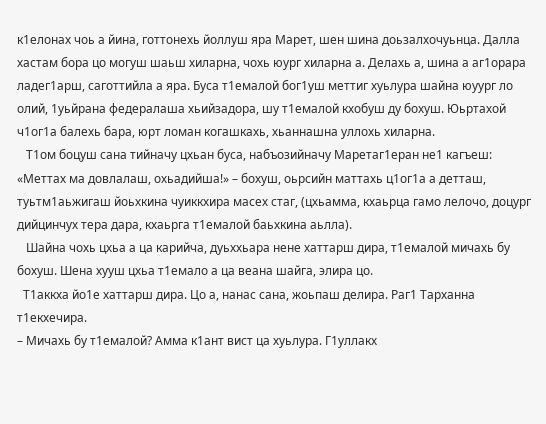к1елонах чоь а йина, готтонехь йоллуш яра Марет, шен шина доьзалхочуьнца. Далла хастам бора цо могуш шаьш хиларна, чохь юург хиларна а. Делахь а, шина а аг1орара ладег1арш, саготтийла а яра. Буса т1емалой бог1уш меттиг хуьлура шайна юуург ло олий, 1уьйрана федералаша хьийзадора, шу т1емалой кхобуш ду бохуш. Юьртахой ч1ог1а балехь бара, юрт ломан когашкахь, хьаннашна уллохь хиларна.
   Т1ом боцуш сана тийначу цхьан буса, набъозийначу Маретаг1еран не1 кагъеш: «Меттах ма довлалаш, охьадийша!» – бохуш, оьрсийн маттахь ц1ог1а а детташ, туьтм1аьжигаш йоьхкина чуиккхира масех стаг, (цхьамма, кхаьрца гамо лелочо, доцург дийцинчух тера дара, кхаьрга т1емалой баьхкина аьлла).
   Шайна чохь цхьа а ца карийча, дуьххьара нене хаттарш дира, т1емалой мичахь бу бохуш. Шена хууш цхьа т1емало а ца веана шайга, элира цо.
  Т1аккха йо1е хаттарш дира. Цо а, нанас сана, жоьпаш делира. Раг1 Тарханна т1екхечира.
– Мичахь бу т1емалой? Амма к1ант вист ца хуьлура. Г1уллакх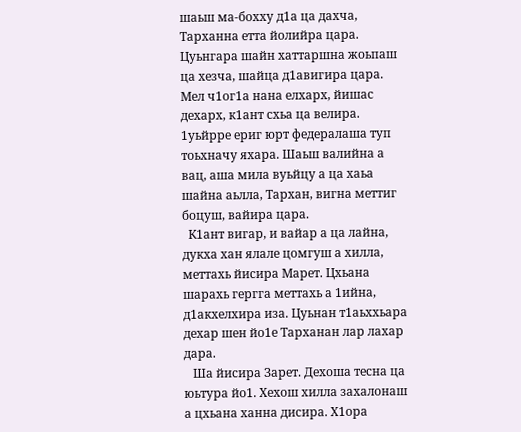шаьш ма-бохху д1а ца дахча, Тарханна етта йолийра цара. Цуьнгара шайн хаттаршна жоьпаш ца хезча, шайца д1авигира цара. Мел ч1ог1а нана елхарх, йишас дехарх, к1ант схьа ца велира. 1уьйрре ериг юрт федералаша туп тоьхначу яхара. Шаьш валийна а вац, аша мила вуьйцу а ца хаьа шайна аьлла, Тархан, вигна меттиг боцуш, вайира цара.
  К1ант вигар, и вайар а ца лайна, дукха хан ялале цомгуш а хилла, меттахь йисира Марет. Цхьана шарахь гергга меттахь а 1ийна, д1акхелхира иза. Цуьнан т1аьххьара дехар шен йо1е Тарханан лар лахар дара.
   Ша йисира Зарет. Дехоша тесна ца юьтура йо1. Хехош хилла захалонаш а цхьана ханна дисира. Х1ора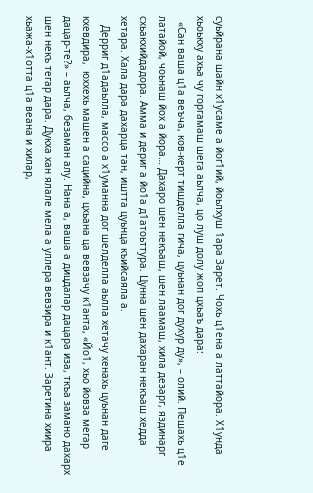суьйрана шайн х1усаме а йог1ий, йоьлхуш 1ара Зарет. Чохь ц1ена а латтайора. Х1унда хьоькху ахьа чу горгамаш шега аьлча, цо луш долу жоп цхьаъ дара:
  «Сан ваша ц1а веъча, ков-керт тишделла гича, цуьнан дог духур ду», – олий. Пешахь ц1е латайой, чоьнаш йох а йора… Дахаро шен некъаш, шен лаамаш, хила дезарг, яздинарг схьакхийдадора. Амма и дериг а йо1а д1атоьттура. Цунна шен дахаран некъаш хедда хетара. Хала дара дахарца тан, иштта цуьнца къийсаяла а.
   Дерриг д1адаьлла, массо а х1уманна дог шелделла аьлла хетачу хенахь цуьнан даге кхевдира,  юххехь машен а сацийна, цхьана ца вевзачу к1анта, «Йо1, хьо йовза мегар дацар-те?» – аьлча, безаман алу. Нана а, ваша а дицдалар дацара иза, ткъа замано дахарх шен некъ тегар дара. Дукха хан ялале мела а уллера вевзира и к1ант. Заретина хиира хьажа-х1отта ц1а веана и хилар,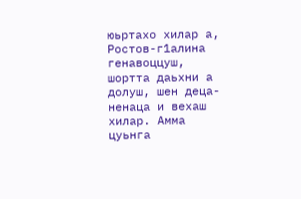юьртахо хилар а, Ростов-г1алина генавоццуш, шортта даьхни а долуш, шен деца-ненаца и вехаш хилар. Амма цуьнга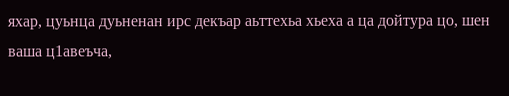яхар, цуьнца дуьненан ирс декъар аьттехьа хьеха а ца дойтура цо, шен ваша ц1авеъча,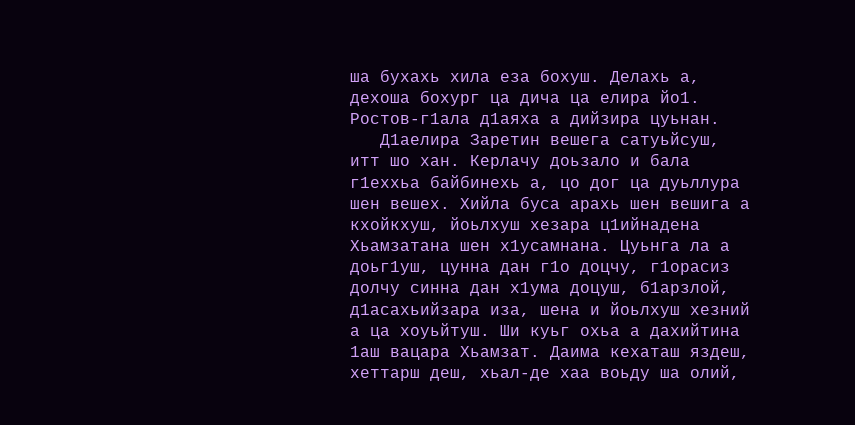ша бухахь хила еза бохуш. Делахь а, дехоша бохург ца дича ца елира йо1. Ростов-г1ала д1аяха а дийзира цуьнан.
   Д1аелира Заретин вешега сатуьйсуш, итт шо хан. Керлачу доьзало и бала г1еххьа байбинехь а, цо дог ца дуьллура шен вешех. Хийла буса арахь шен вешига а кхойкхуш, йоьлхуш хезара ц1ийнадена Хьамзатана шен х1усамнана. Цуьнга ла а доьг1уш, цунна дан г1о доцчу, г1орасиз долчу синна дан х1ума доцуш, б1арзлой, д1асахьийзара иза, шена и йоьлхуш хезний а ца хоуьйтуш. Ши куьг охьа а дахийтина 1аш вацара Хьамзат. Даима кехаташ яздеш, хеттарш деш, хьал-де хаа воьду ша олий,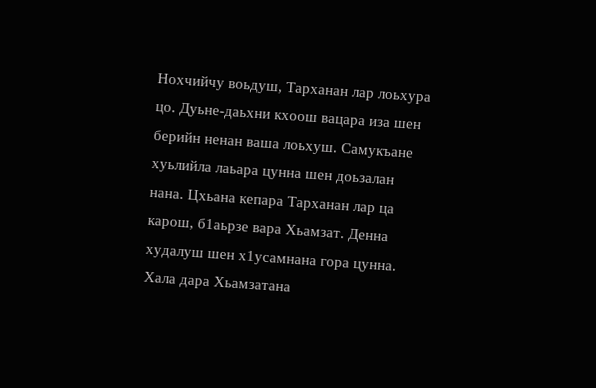Нохчийчу воьдуш, Тарханан лар лоьхура цо. Дуьне-даьхни кхоош вацара иза шен берийн ненан ваша лоьхуш. Самукъане хуьлийла лаьара цунна шен доьзалан нана. Цхьана кепара Тарханан лар ца карош, б1аьрзе вара Хьамзат. Денна худалуш шен х1усамнана гора цунна. Хала дара Хьамзатана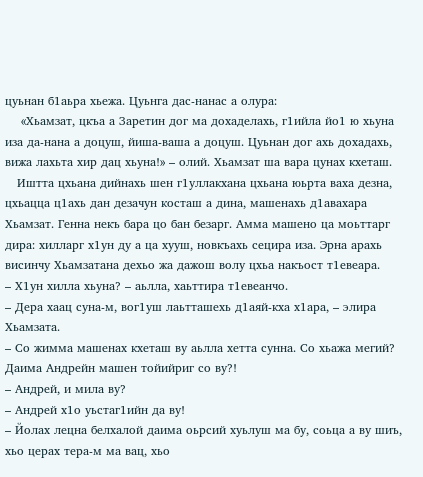цуьнан б1аьра хьежа. Цуьнга дас-нанас а олура:
    «Хьамзат, цкъа а Заретин дог ма дохаделахь, г1ийла йо1 ю хьуна иза да-нана а доцуш, йиша-ваша а доцуш. Цуьнан дог ахь дохадахь, вижа лахьта хир дац хьуна!» – олий. Хьамзат ша вара цунах кхеташ.
   Иштта цхьана дийнахь шен г1уллакхана цхьана юьрта ваха дезна, цхьацца ц1ахь дан дезачун косташ а дина, машенахь д1авахара Хьамзат. Генна некъ бара цо бан безарг. Амма машено ца моьттарг дира: хилларг х1ун ду а ца хууш, новкъахь сецира иза. Эрна арахь висинчу Хьамзатана дехьо жа дажош волу цхьа накъост т1евеара.
– Х1ун хилла хьуна? – аьлла, хаьттира т1евеанчо.
– Дера хаац суна-м, вог1уш лаьтташехь д1аяй-кха х1ара, – элира Хьамзата.
– Со жимма машенах кхеташ ву аьлла хетта сунна. Со хьажа мегий? Даима Андрейн машен тойийриг со ву?!
– Андрей, и мила ву?
– Андрей х1о уьстаг1ийн да ву!
– Йолах лецна белхалой даима оьрсий хуьлуш ма бу, соьца а ву шиъ, хьо церах тера-м ма вац, хьо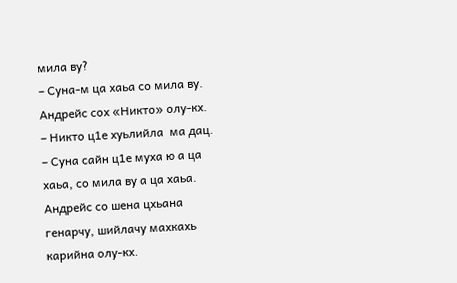мила ву?
– Суна-м ца хаьа со мила ву. Андрейс сох «Никто» олу-кх.
– Никто ц1е хуьлийла  ма дац.
– Суна сайн ц1е муха ю а ца хаьа, со мила ву а ца хаьа. Андрейс со шена цхьана генарчу, шийлачу махкахь карийна олу-кх.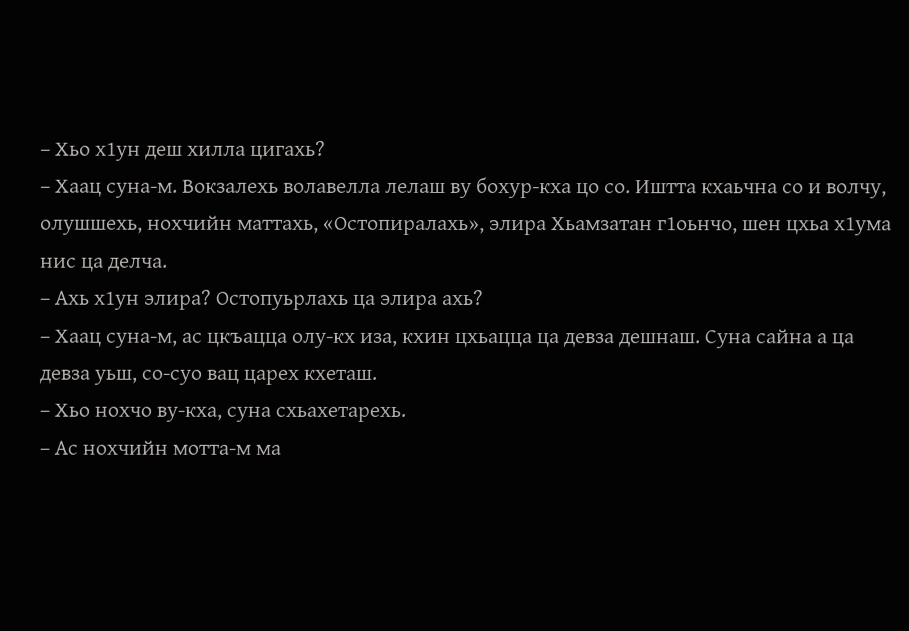– Хьо х1ун деш хилла цигахь?
– Хаац суна-м. Вокзалехь волавелла лелаш ву бохур-кха цо со. Иштта кхаьчна со и волчу, олушшехь, нохчийн маттахь, «Остопиралахь», элира Хьамзатан г1оьнчо, шен цхьа х1ума нис ца делча.
– Ахь х1ун элира? Остопуьрлахь ца элира ахь?
– Хаац суна-м, ас цкъацца олу-кх иза, кхин цхьацца ца девза дешнаш. Суна сайна а ца девза уьш, со-суо вац царех кхеташ.
– Хьо нохчо ву-кха, суна схьахетарехь.
– Ас нохчийн мотта-м ма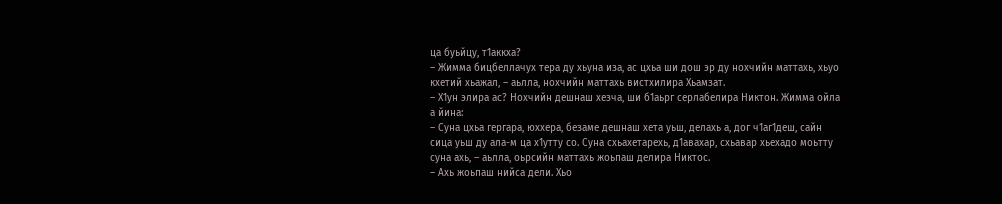ца буьйцу, т1аккха?
– Жимма бицбеллачух тера ду хьуна иза, ас цхьа ши дош эр ду нохчийн маттахь, хьуо кхетий хьажал, – аьлла, нохчийн маттахь вистхилира Хьамзат.
– Х1ун элира ас? Нохчийн дешнаш хезча, ши б1аьрг серлабелира Никтон. Жимма ойла а йина:
– Суна цхьа гергара, юххера, безаме дешнаш хета уьш, делахь а, дог ч1аг1деш, сайн сица уьш ду ала-м ца х1утту со. Суна схьахетарехь, д1авахар, схьавар хьехадо моьтту суна ахь, – аьлла, оьрсийн маттахь жоьпаш делира Никтос.
– Ахь жоьпаш нийса дели. Хьо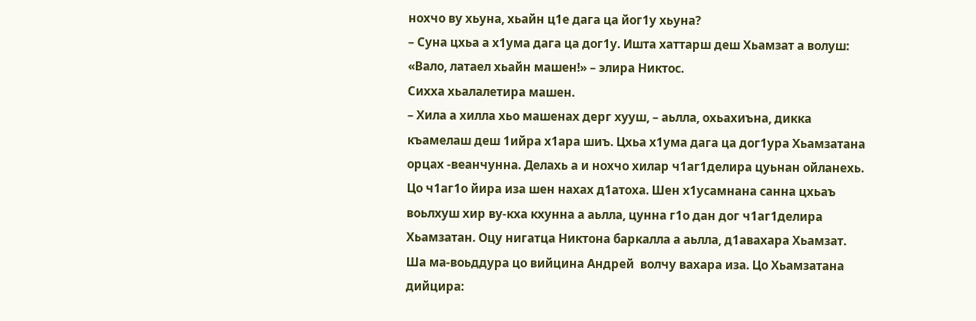нохчо ву хьуна, хьайн ц1е дага ца йог1у хьуна?
– Суна цхьа а х1ума дага ца дог1у. Ишта хаттарш деш Хьамзат а волуш:
«Вало, латаел хьайн машен!» – элира Никтос.
Сихха хьалалетира машен.
– Хила а хилла хьо машенах дерг хууш, – аьлла, охьахиъна, дикка къамелаш деш 1ийра х1ара шиъ. Цхьа х1ума дага ца дог1ура Хьамзатана орцах -веанчунна. Делахь а и нохчо хилар ч1аг1делира цуьнан ойланехь. Цо ч1аг1о йира иза шен нахах д1атоха. Шен х1усамнана санна цхьаъ воьлхуш хир ву-кха кхунна а аьлла, цунна г1о дан дог ч1аг1делира Хьамзатан. Оцу нигатца Никтона баркалла а аьлла, д1авахара Хьамзат. Ша ма-воьддура цо вийцина Андрей  волчу вахара иза. Цо Хьамзатана дийцира: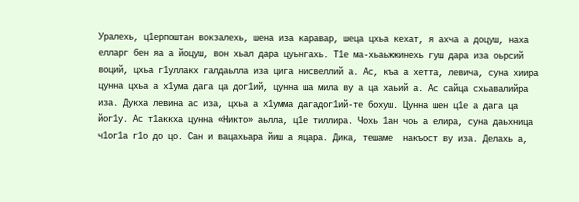Уралехь, ц1ерпоштан вокзалехь, шена иза каравар, шеца цхьа кехат, я ахча а доцуш, наха елларг бен яа а йоцуш, вон хьал дара цуьнгахь. Т1е ма-хьаьжжинехь гуш дара иза оьрсий воций, цхьа г1уллакх галдаьлла иза цига нисвеллий а. Ас, къа а хетта, левича, суна хиира цунна цхьа а х1ума дага ца дог1ий, цунна ша мила ву а ца хаьий а. Ас сайца схьавалийра иза. Дукха левина ас иза, цхьа а х1умма дагадог1ий-те бохуш. Цунна шен ц1е а дага ца йог1у. Ас т1аккха цунна «Никто» аьлла, ц1е тиллира. Чохь 1ан чоь а елира, суна даьхница ч1ог1а г1о до цо. Сан и вацахьара йиш а яцара. Дика, тешаме  накъост ву иза. Делахь а,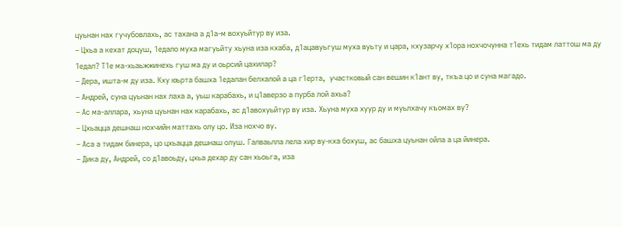цуьнан нах гучубовлахь, ас тахана а д1а-м вохуьйтур ву иза.
– Цхьа а кехат доцуш, 1едало муха магуьйту хьуна иза кхаба, д1ацавуьгуш муха вуьту и цара, кхузарчу х1ора нохчочунна т1ехь тидам латтош ма ду 1едал? Т1е ма-хьаьжжинехь гуш ма ду и оьрсий цахилар?
– Дера, ишта-м ду иза. Кху юьрта башха 1едалан белхалой а ца г1ерта,  участковый сан вешин к1ант ву, ткъа цо и суна магадо.
– Андрей, суна цуьнан нах лаха а, уьш карабахь, и ц1аверзо а пурба лой ахьа?
– Ас ма-аллара, хьуна цуьнан нах карабахь, ас д1авохуьйтур ву иза. Хьуна муха хуур ду и муьлхачу къомах ву?
– Цхьацца дешнаш нохчийн маттахь олу цо. Иза нохчо ву.
– Аса а тидам бинера, цо цхьацца дешнаш олуш. Галваьлла лела хир ву-кха бохуш, ас башха цуьнан ойла а ца йинера.
– Дика ду, Андрей, со д1авоьду, цхьа дехар ду сан хьоьга, иза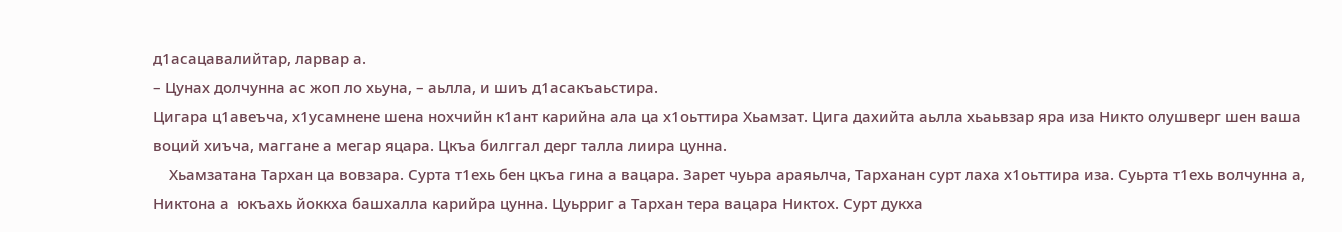д1асацавалийтар, ларвар а.
– Цунах долчунна ас жоп ло хьуна, – аьлла, и шиъ д1асакъаьстира.
Цигара ц1авеъча, х1усамнене шена нохчийн к1ант карийна ала ца х1оьттира Хьамзат. Цига дахийта аьлла хьаьвзар яра иза Никто олушверг шен ваша воций хиъча, маггане а мегар яцара. Цкъа билггал дерг талла лиира цунна.
    Хьамзатана Тархан ца вовзара. Сурта т1ехь бен цкъа гина а вацара. Зарет чуьра араяьлча, Тарханан сурт лаха х1оьттира иза. Суьрта т1ехь волчунна а, Никтона а  юкъахь йоккха башхалла карийра цунна. Цуьрриг а Тархан тера вацара Никтох. Сурт дукха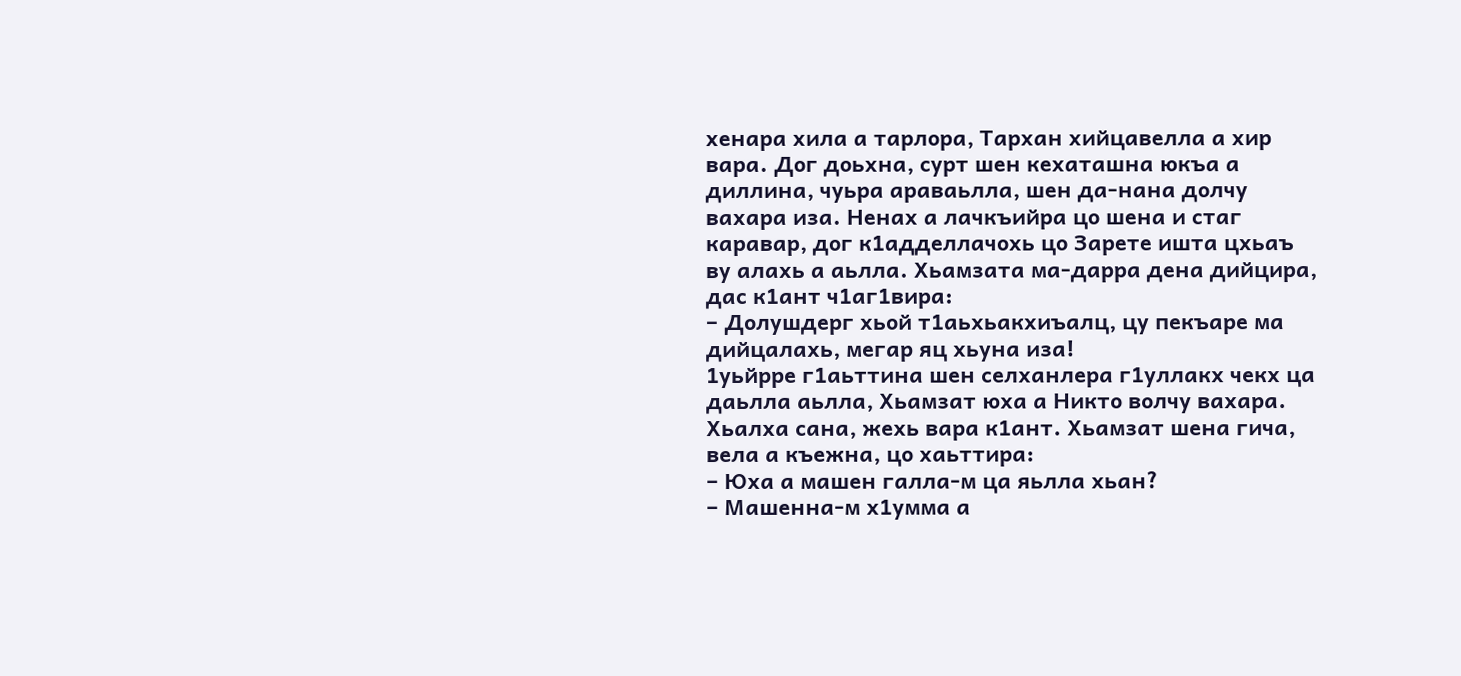хенара хила а тарлора, Тархан хийцавелла а хир вара. Дог доьхна, сурт шен кехаташна юкъа а диллина, чуьра араваьлла, шен да-нана долчу вахара иза. Ненах а лачкъийра цо шена и стаг каравар, дог к1адделлачохь цо Зарете ишта цхьаъ ву алахь а аьлла. Хьамзата ма-дарра дена дийцира, дас к1ант ч1аг1вира:
– Долушдерг хьой т1аьхьакхиъалц, цу пекъаре ма дийцалахь, мегар яц хьуна иза!
1уьйрре г1аьттина шен селханлера г1уллакх чекх ца даьлла аьлла, Хьамзат юха а Никто волчу вахара. Хьалха сана, жехь вара к1ант. Хьамзат шена гича, вела а къежна, цо хаьттира:
– Юха а машен галла-м ца яьлла хьан?
– Машенна-м х1умма а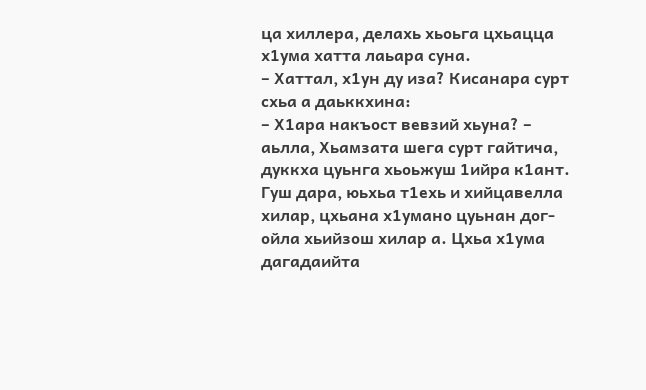ца хиллера, делахь хьоьга цхьацца х1ума хатта лаьара суна.
– Хаттал, х1ун ду иза? Кисанара сурт схьа а даьккхина:
– Х1ара накъост вевзий хьуна? – аьлла, Хьамзата шега сурт гайтича, дуккха цуьнга хьоьжуш 1ийра к1ант. Гуш дара, юьхьа т1ехь и хийцавелла хилар, цхьана х1умано цуьнан дог-ойла хьийзош хилар а. Цхьа х1ума дагадаийта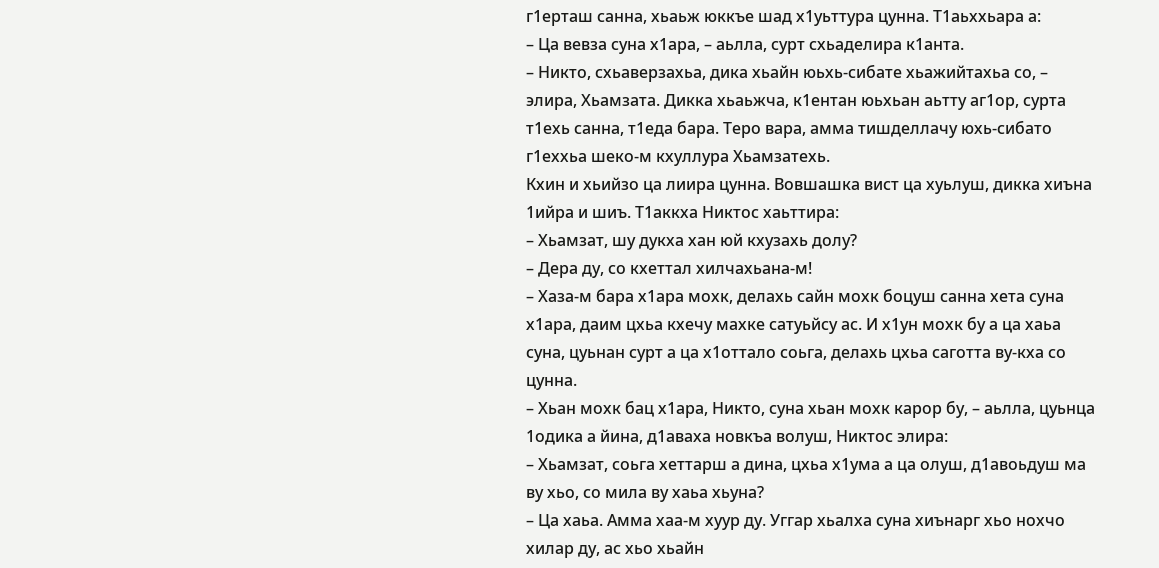г1ерташ санна, хьаьж юккъе шад х1уьттура цунна. Т1аьххьара а:
– Ца вевза суна х1ара, – аьлла, сурт схьаделира к1анта.
– Никто, схьаверзахьа, дика хьайн юьхь-сибате хьажийтахьа со, – элира, Хьамзата. Дикка хьаьжча, к1ентан юьхьан аьтту аг1ор, сурта т1ехь санна, т1еда бара. Теро вара, амма тишделлачу юхь-сибато г1еххьа шеко-м кхуллура Хьамзатехь.
Кхин и хьийзо ца лиира цунна. Вовшашка вист ца хуьлуш, дикка хиъна 1ийра и шиъ. Т1аккха Никтос хаьттира:
– Хьамзат, шу дукха хан юй кхузахь долу?
– Дера ду, со кхеттал хилчахьана-м!
– Хаза-м бара х1ара мохк, делахь сайн мохк боцуш санна хета суна х1ара, даим цхьа кхечу махке сатуьйсу ас. И х1ун мохк бу а ца хаьа суна, цуьнан сурт а ца х1оттало соьга, делахь цхьа саготта ву-кха со цунна.
– Хьан мохк бац х1ара, Никто, суна хьан мохк карор бу, – аьлла, цуьнца 1одика а йина, д1аваха новкъа волуш, Никтос элира:
– Хьамзат, соьга хеттарш а дина, цхьа х1ума а ца олуш, д1авоьдуш ма ву хьо, со мила ву хаьа хьуна?
– Ца хаьа. Амма хаа-м хуур ду. Уггар хьалха суна хиънарг хьо нохчо хилар ду, ас хьо хьайн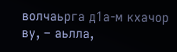волчаьрга д1а-м кхачор ву, – аьлла,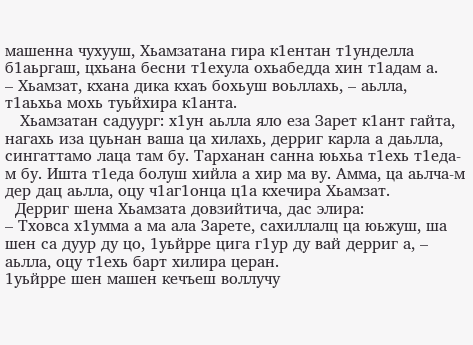машенна чухууш, Хьамзатана гира к1ентан т1унделла б1аьргаш, цхьана бесни т1ехула охьабедда хин т1адам а.
– Хьамзат, кхана дика кхаъ бохьуш воьллахь, – аьлла, т1аьхьа мохь туьйхира к1анта.
   Хьамзатан садуург: х1ун аьлла яло еза Зарет к1ант гайта, нагахь иза цуьнан ваша ца хилахь, дерриг карла а даьлла, сингаттамо лаца там бу. Тарханан санна юьхьа т1ехь т1еда-м бу. Ишта т1еда болуш хийла а хир ма ву. Амма, ца аьлча-м дер дац аьлла, оцу ч1аг1онца ц1а кхечира Хьамзат.
  Дерриг шена Хьамзата довзийтича, дас элира:
– Тховса х1умма а ма ала Зарете, сахиллалц ца юьжуш, ша шен са дуур ду цо, 1уьйрре цига г1ур ду вай дерриг а, – аьлла, оцу т1ехь барт хилира церан.
1уьйрре шен машен кечъеш воллучу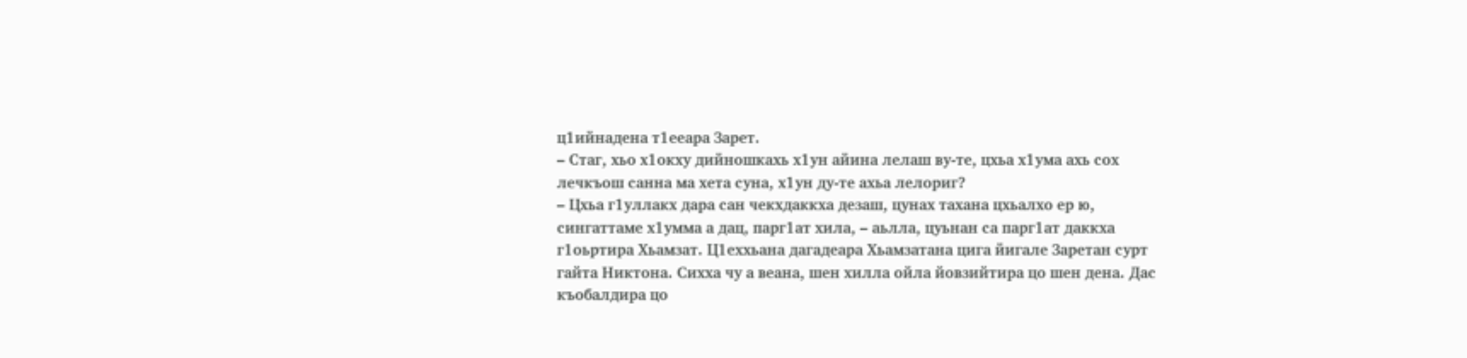ц1ийнадена т1ееара Зарет.
– Стаг, хьо х1окху дийношкахь х1ун айина лелаш ву-те, цхьа х1ума ахь сох лечкъош санна ма хета суна, х1ун ду-те ахьа лелориг?
– Цхьа г1уллакх дара сан чекхдаккха дезаш, цунах тахана цхьалхо ер ю, сингаттаме х1умма а дац, парг1ат хила, – аьлла, цуьнан са парг1ат даккха г1оьртира Хьамзат. Ц1еххьана дагадеара Хьамзатана цига йигале Заретан сурт гайта Никтона. Сихха чу а веана, шен хилла ойла йовзийтира цо шен дена. Дас къобалдира цо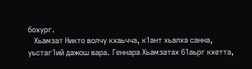бохург.
   Хьамзат Никто волчу кхаьчча, к1ант хьалха санна, уьстаг1ий дажош вара. Геннара Хьамзатах б1аьрг кхетта,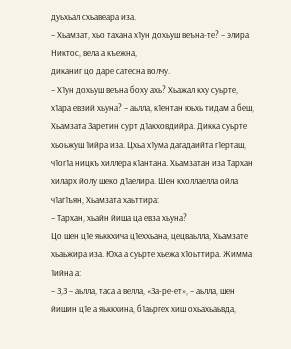дуьхьал схьавеара иза.
– Хьамзат, хьо тахана х1ун дохьуш веъна-те? – элира Никтос, вела а къежна,
диканиг цо даре сатесна волчу.
– Х1ун дохьуш веъна боху ахь? Хьажал кху суьрте, х1ара евзий хьуна? – аьлла, к1ентан юьхь тидам а беш, Хьамзата Заретин сурт д1акховдийра. Дикка суьрте хьоьжуш 1ийра иза. Цхьа х1ума дагадаийта г1ерташ, ч1ог1а ницкъ хиллера к1антана. Хьамзатан иза Тархан хиларх йолу шеко д1аелира. Шен кхоллаелла ойла ч1аг1ъян, Хьамзата хаьттира:
– Тархан, хьайн йиша ца евза хьуна?
Цо шен ц1е яьккхича ц1еххьана, цецваьлла, Хьамзате хьаьжира иза. Юха а суьрте хьежа х1оьттира. Жимма 1ийна а:
– З,З – аьлла, таса а велла, «За-ре-ет», – аьлла, шен йишин ц1е а яьккхина, б1аьргех хиш охьахьаьвда,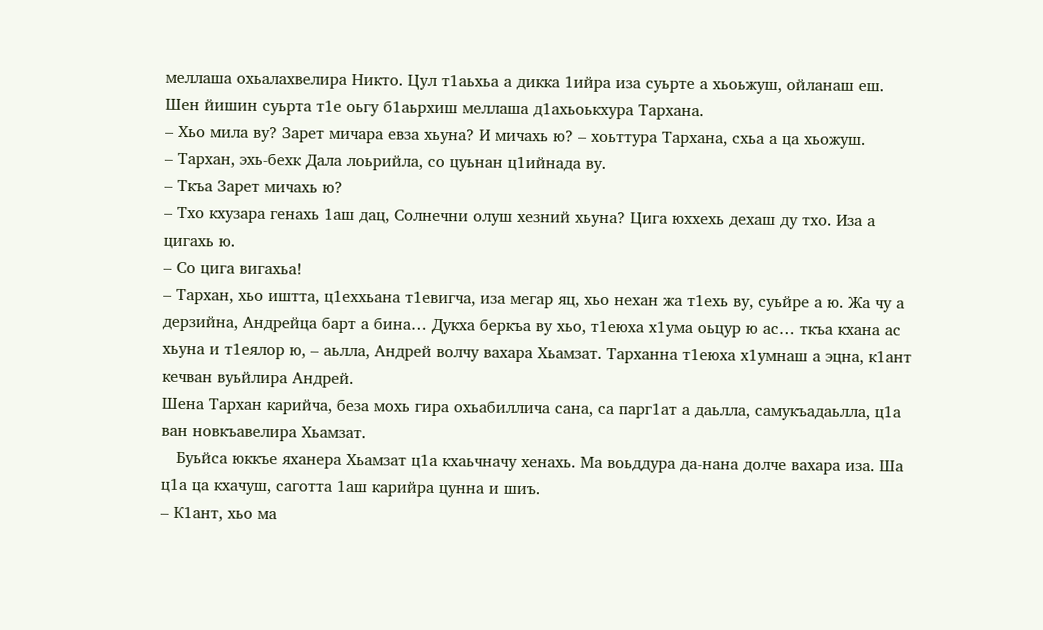меллаша охьалахвелира Никто. Цул т1аьхьа а дикка 1ийра иза суьрте а хьоьжуш, ойланаш еш. Шен йишин суьрта т1е оьгу б1аьрхиш меллаша д1ахьоькхура Тархана.
– Хьо мила ву? Зарет мичара евза хьуна? И мичахь ю? – хоьттура Тархана, схьа а ца хьожуш.
– Тархан, эхь-бехк Дала лоьрийла, со цуьнан ц1ийнада ву.
– Ткъа Зарет мичахь ю?
– Тхо кхузара генахь 1аш дац, Солнечни олуш хезний хьуна? Цига юххехь дехаш ду тхо. Иза а цигахь ю.
– Со цига вигахьа!
– Тархан, хьо иштта, ц1еххьана т1евигча, иза мегар яц, хьо нехан жа т1ехь ву, суьйре а ю. Жа чу а дерзийна, Андрейца барт а бина… Дукха беркъа ву хьо, т1еюха х1ума оьцур ю ас… ткъа кхана ас хьуна и т1еялор ю, – аьлла, Андрей волчу вахара Хьамзат. Тарханна т1еюха х1умнаш а эцна, к1ант кечван вуьйлира Андрей.
Шена Тархан карийча, беза мохь гира охьабиллича сана, са парг1ат а даьлла, самукъадаьлла, ц1а ван новкъавелира Хьамзат.
   Буьйса юккъе яханера Хьамзат ц1а кхаьчначу хенахь. Ма воьддура да-нана долче вахара иза. Ша ц1а ца кхачуш, саготта 1аш карийра цунна и шиъ.
– К1ант, хьо ма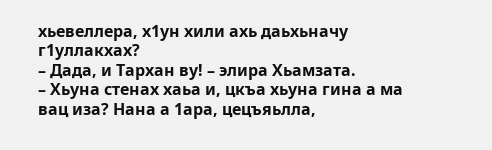хьевеллера, х1ун хили ахь даьхьначу г1уллакхах?
– Дада, и Тархан ву! – элира Хьамзата.
– Хьуна стенах хаьа и, цкъа хьуна гина а ма вац иза? Нана а 1ара, цецъяьлла,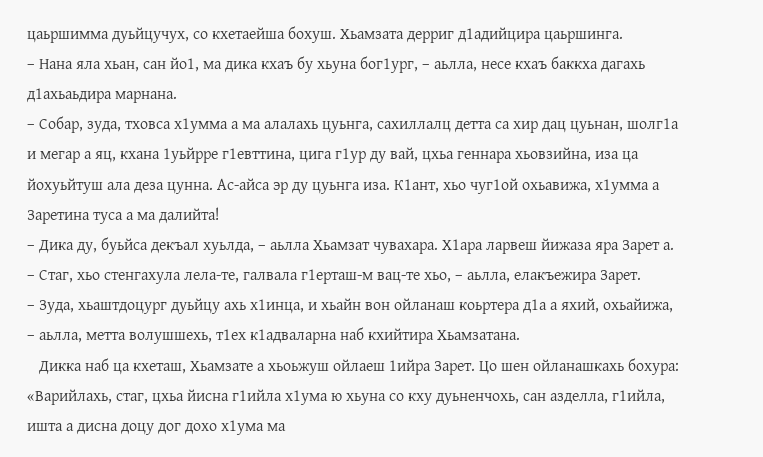цаьршимма дуьйцучух, со кхетаейша бохуш. Хьамзата дерриг д1адийцира цаьршинга.
– Нана яла хьан, сан йо1, ма дика кхаъ бу хьуна бог1ург, – аьлла, несе кхаъ баккха дагахь д1ахьаьдира марнана.
– Собар, зуда, тховса х1умма а ма алалахь цуьнга, сахиллалц детта са хир дац цуьнан, шолг1а и мегар а яц, кхана 1уьйрре г1евттина, цига г1ур ду вай, цхьа геннара хьовзийна, иза ца йохуьйтуш ала деза цунна. Ас-айса эр ду цуьнга иза. К1ант, хьо чуг1ой охьавижа, х1умма а Заретина туса а ма далийта!
– Дика ду, буьйса декъал хуьлда, – аьлла Хьамзат чувахара. Х1ара ларвеш йижаза яра Зарет а.
– Стаг, хьо стенгахула лела-те, галвала г1ерташ-м вац-те хьо, – аьлла, елакъежира Зарет.
– Зуда, хьаштдоцург дуьйцу ахь х1инца, и хьайн вон ойланаш коьртера д1а а яхий, охьайижа, – аьлла, метта волушшехь, т1ех к1адваларна наб кхийтира Хьамзатана.
   Дикка наб ца кхеташ, Хьамзате а хьоьжуш ойлаеш 1ийра Зарет. Цо шен ойланашкахь бохура:
«Варийлахь, стаг, цхьа йисна г1ийла х1ума ю хьуна со кху дуьненчохь, сан азделла, г1ийла, ишта а дисна доцу дог дохо х1ума ма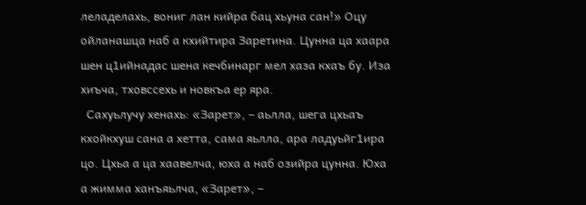леладелахь, вониг лан кийра бац хьуна сан!» Оцу ойланашца наб а кхийтира Заретина. Цунна ца хаара шен ц1ийнадас шена кечбинарг мел хаза кхаъ бу. Иза хиъча, тховссехь и новкъа ер яра.
  Сахуьлучу хенахь: «Зарет», – аьлла, шега цхьаъ кхойкхуш сана а хетта, сама яьлла, ара ладуьйг1ира цо. Цхьа а ца хаавелча, юха а наб озийра цунна. Юха а жимма ханъяьлча, «Зарет», –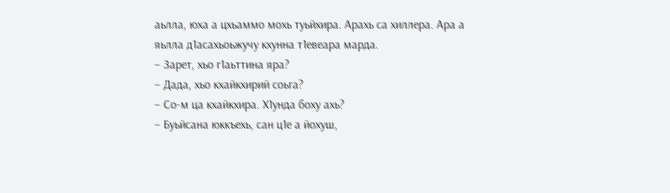аьлла, юха а цхьаммо мохь туьйхира. Арахь са хиллера. Ара а яьлла д1асахьоьжучу кхунна т1евеара марда.
– Зарет, хьо г1аьттина яра?
– Дада, хьо кхайкхирий соьга?
– Со-м ца кхайкхира. Х1унда боху ахь?
– Буьйсана юккъехь, сан ц1е а йохуш,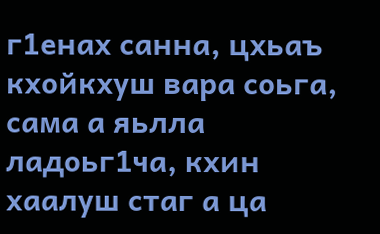г1енах санна, цхьаъ кхойкхуш вара соьга, сама а яьлла ладоьг1ча, кхин хаалуш стаг а ца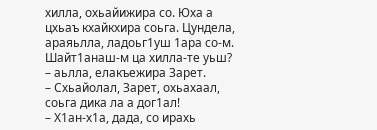хилла, охьайижира со. Юха а цхьаъ кхайкхира соьга. Цундела, араяьлла, ладоьг1уш 1ара со-м. Шайт1анаш-м ца хилла-те уьш? – аьлла, елакъежира Зарет.
– Схьайолал, Зарет, охьахаал, соьга дика ла а дог1ал!
– Х1ан-х1а, дада, со ирахь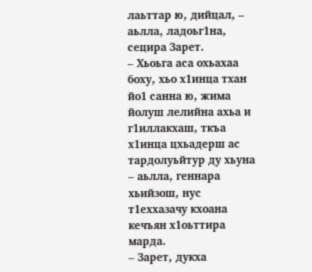лаьттар ю, дийцал, – аьлла, ладоьг1на, сецира Зарет.
– Хьоьга аса охьахаа боху, хьо х1инца тхан йо1 санна ю, жима йолуш лелийна ахьа и г1иллакхаш, ткъа х1инца цхьадерш ас тардолуьйтур ду хьуна – аьлла, геннара хьийзош, нус т1еххазачу кхоана кечъян х1оьттира марда.
– Зарет, дукха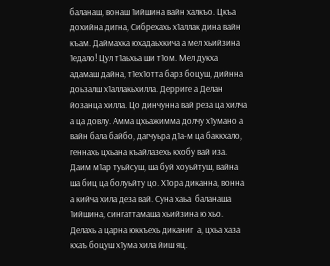баланаш, вонаш 1ийшина вайн халкъо. Цкъа дохийна дигна, Сибрехахь х1аллак дина вайн къам. Даймахка юхадаьхкича а мел хьийзина 1едало! Цул т1аьхьа ши т1ом. Мел дукха адамаш дайна, т1ех1отта барз боцуш, дийнна доьзалш х1аллакьхилла. Дерриге а Делан йозанца хилла. Цо динчунна вай реза ца хилча а ца довлу. Амма цхьажимма долчу х1умано а вайн бала байбо, дагчуьра д1а-м ца баккхало, геннахь цхьана къайлазехь кхобу вай иза. Даим м1ар туьйсуш, ша буй хоуьйтуш, вайна ша биц ца болуьйту цо. Х1ора диканна, вонна а кийча хила деза вай. Суна хаьа  баланаша 1ийшина, сингаттамаша хьийзина ю хьо. Делахь а царна юккъехь диканиг  а, цхьа хаза кхаъ боцуш х1ума хила йиш яц.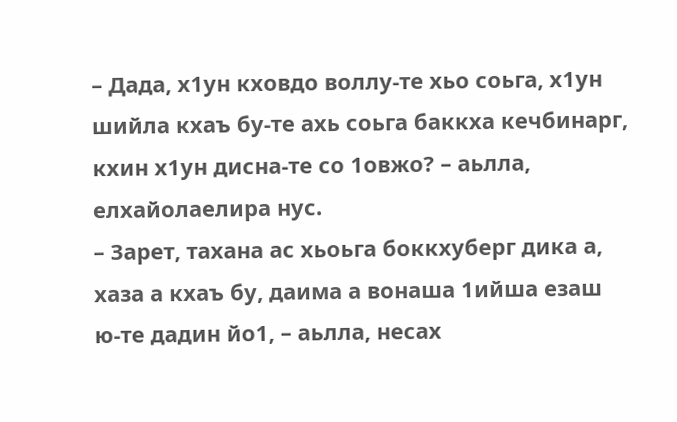– Дада, х1ун кховдо воллу-те хьо соьга, х1ун шийла кхаъ бу-те ахь соьга баккха кечбинарг, кхин х1ун дисна-те со 1овжо? – аьлла, елхайолаелира нус.
– Зарет, тахана ас хьоьга боккхуберг дика а, хаза а кхаъ бу, даима а вонаша 1ийша езаш ю-те дадин йо1, – аьлла, несах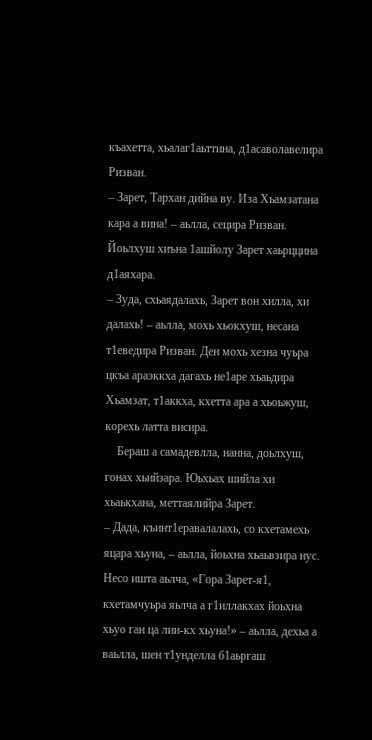къахетта, хьалаг1аьттина, д1асаволавелира Ризван.
– Зарет, Тархан дийна ву. Иза Хьамзатана кара а вина! – аьлла, сецира Ризван. Йоьлхуш хиъна 1ашйолу Зарет хаьрццина д1аяхара.
– Зуда, схьаядалахь, Зарет вон хилла, хи далахь! – аьлла, мохь хьокхуш, несана т1еведира Ризван. Ден мохь хезна чуьра цкъа араэккха дагахь не1аре хьаьдира Хьамзат, т1аккха, кхетта ара а хьоьжуш, корехь латта висира.
    Бераш а самадевлла, нанна, доьлхуш, гонах хьийзара. Юьхьах шийла хи хьаькхана, меттаялийра Зарет.
– Дада, къинт1еравалалахь, со кхетамехь яцара хьуна, – аьлла, йоьхна хьаьвзира нус. Несо ишта аьлча, «Гора Зарет-я1, кхетамчуьра яьлча а г1иллакхах йоьхна хьуо ган ца лии-кх хьуна!» – аьлла, дехьа а ваьлла, шен т1унделла б1аьргаш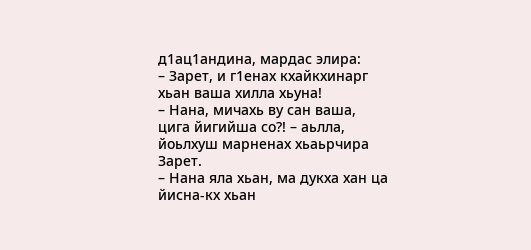д1ац1андина, мардас элира:
– Зарет, и г1енах кхайкхинарг хьан ваша хилла хьуна!
– Нана, мичахь ву сан ваша, цига йигийша со?! – аьлла, йоьлхуш марненах хьаьрчира Зарет.
– Нана яла хьан, ма дукха хан ца йисна-кх хьан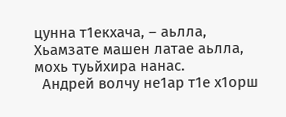цунна т1екхача, – аьлла, Хьамзате машен латае аьлла, мохь туьйхира нанас.
  Андрей волчу не1ар т1е х1орш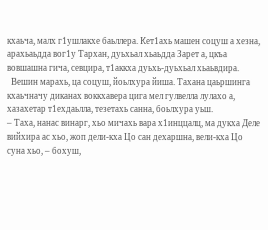кхаьча, малх г1ушлакхе баьллера. Кет1ахь машен соцуш а хезна, арахьаьдда вог1у Тархан, дуьхьал хьаьдда Зарет а, цкъа вовшашна гича, севцира, т1аккха дуьхь-дуьхьал хьаьвдира.
  Вешин марахь, ца соцуш, йоьлхура йиша. Тахана цаьршинга кхаьчначу диканах воккхавера цига мел гулвелла лулахо а, хазахетар т1ехдаьлла, тезетахь санна, боьлхура уьш.
– Таха, нанас винарг, хьо мичахь вара х1инццалц, ма дукха Деле вийхира ас хьо, жоп дели-кха Цо сан дехаршна, вели-кха Цо суна хьо, – бохуш,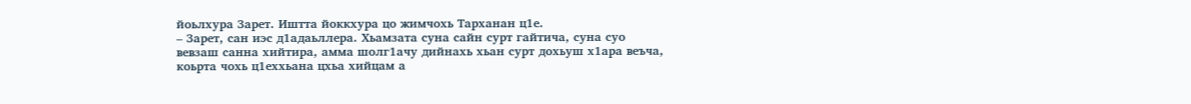йоьлхура Зарет. Иштта йоккхура цо жимчохь Тарханан ц1е.
– Зарет, сан иэс д1адаьллера. Хьамзата суна сайн сурт гайтича, суна суо вевзаш санна хийтира, амма шолг1ачу дийнахь хьан сурт дохьуш х1ара веъча, коьрта чохь ц1еххьана цхьа хийцам а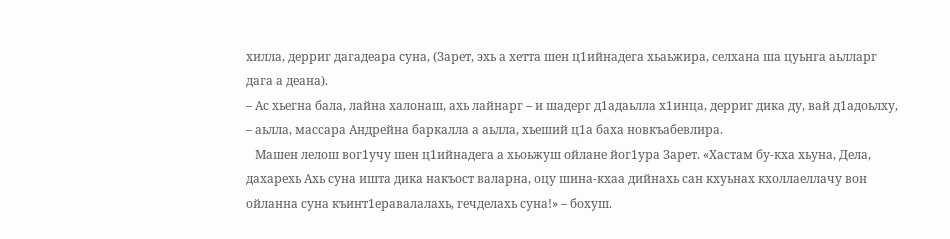хилла, дерриг дагадеара суна, (Зарет, эхь а хетта шен ц1ийнадега хьаьжира, селхана ша цуьнга аьлларг дага а деана).
– Ас хьегна бала, лайна халонаш, ахь лайнарг – и шадерг д1адаьлла х1инца, дерриг дика ду, вай д1адоьлху, – аьлла, массара Андрейна баркалла а аьлла, хьеший ц1а баха новкъабевлира.
   Машен лелош вог1учу шен ц1ийнадега а хьоьжуш ойлане йог1ура Зарет. «Хастам бу-кха хьуна, Дела, дахарехь Ахь суна ишта дика накъост валарна, оцу шина-кхаа дийнахь сан кхуьнах кхоллаеллачу вон ойланна суна къинт1еравалалахь, гечделахь суна!» – бохуш.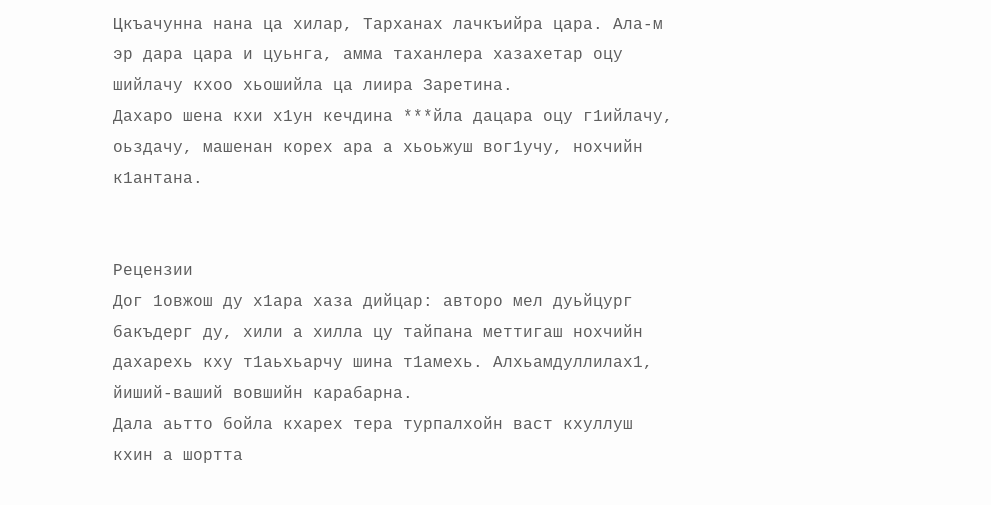Цкъачунна нана ца хилар, Тарханах лачкъийра цара. Ала-м эр дара цара и цуьнга, амма таханлера хазахетар оцу шийлачу кхоо хьошийла ца лиира Заретина.
Дахаро шена кхи х1ун кечдина ***йла дацара оцу г1ийлачу, оьздачу, машенан корех ара а хьоьжуш вог1учу, нохчийн к1антана.


Рецензии
Дог 1овжош ду х1ара хаза дийцар: авторо мел дуьйцург бакъдерг ду, хили а хилла цу тайпана меттигаш нохчийн дахарехь кху т1аьхьарчу шина т1амехь. Алхьамдуллилах1, йиший-ваший вовшийн карабарна.
Дала аьтто бойла кхарех тера турпалхойн васт кхуллуш кхин а шортта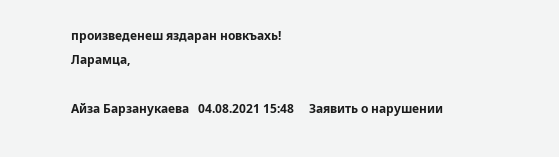произведенеш яздаран новкъахь!
Ларамца,

Айза Барзанукаева   04.08.2021 15:48     Заявить о нарушении